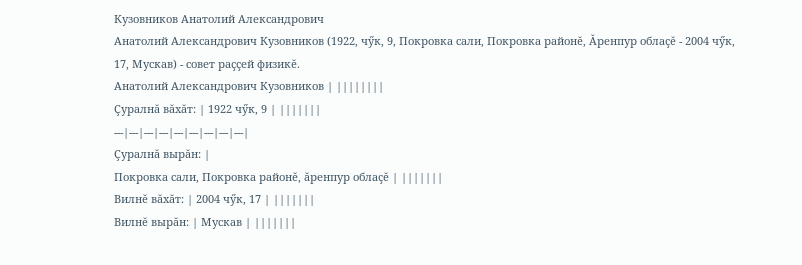Кузовников Анатолий Александрович
Анатолий Александрович Кузовников (1922, чӳк, 9, Покровка сали, Покровка районĕ, Ăренпур облаçĕ - 2004 чӳк, 17, Мускав) - совет раççей физикĕ.
Анатолий Александрович Кузовников | ||||||||
Çуралнă вăхăт: | 1922 чӳк, 9 | |||||||
---|---|---|---|---|---|---|---|---|
Çуралнă вырăн: |
Покровка сали, Покровка районĕ, ăренпур облаçĕ | |||||||
Вилнĕ вăхăт: | 2004 чӳк, 17 | |||||||
Вилнĕ вырăн: | Мускав | |||||||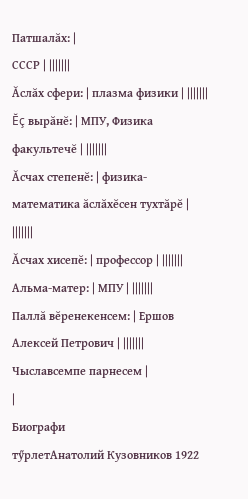Патшалăх: |
СССР | |||||||
Ăслăх сфери: | плазма физики | |||||||
Ĕç вырăнĕ: | МПУ, Физика факультечĕ | |||||||
Ăсчах степенĕ: | физика-математика ăслăхĕсен тухтăрĕ | |||||||
Ăсчах хисепĕ: | профессор | |||||||
Альма-матер: | МПУ | |||||||
Паллă вĕренекенсем: | Ершов Алексей Петрович | |||||||
Чыславсемпе парнесем |
|
Биографи
тӳрлетАнатолий Кузовников 1922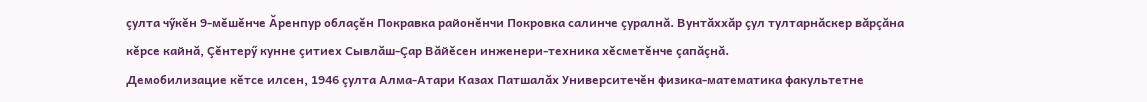çулта чӳкĕн 9-мĕшĕнче Ăренпур облаçĕн Покравка районĕнчи Покровка салинче çуралнă. Вунтăххăр çул тултарнăскер вăрçăна кĕрсе кайнă, Çĕнтерӳ кунне çитиех Сывлăш-Çар Вăйĕсен инженери-техника хĕсметĕнче çапăçнă.
Демобилизацие кĕтсе илсен, 1946 çулта Алма-Атари Казах Патшалăх Университечĕн физика-математика факультетне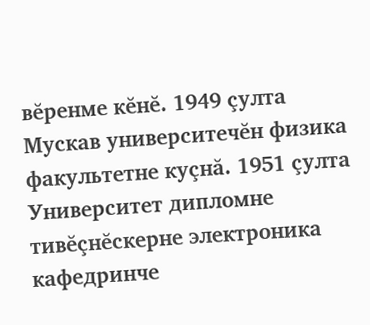вĕренме кĕнĕ. 1949 çулта Мускав университечĕн физика факультетне куçнă. 1951 çулта Университет дипломне тивĕçнĕскерне электроника кафедринче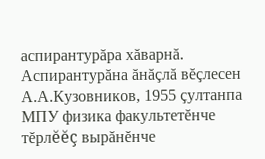аспирантурăра хăварнă.
Аспирантурăна ăнăçлă вĕçлесен А.А.Кузовников, 1955 çултанпа МПУ физика факультетĕнче тĕрлĕĕç вырăнĕнче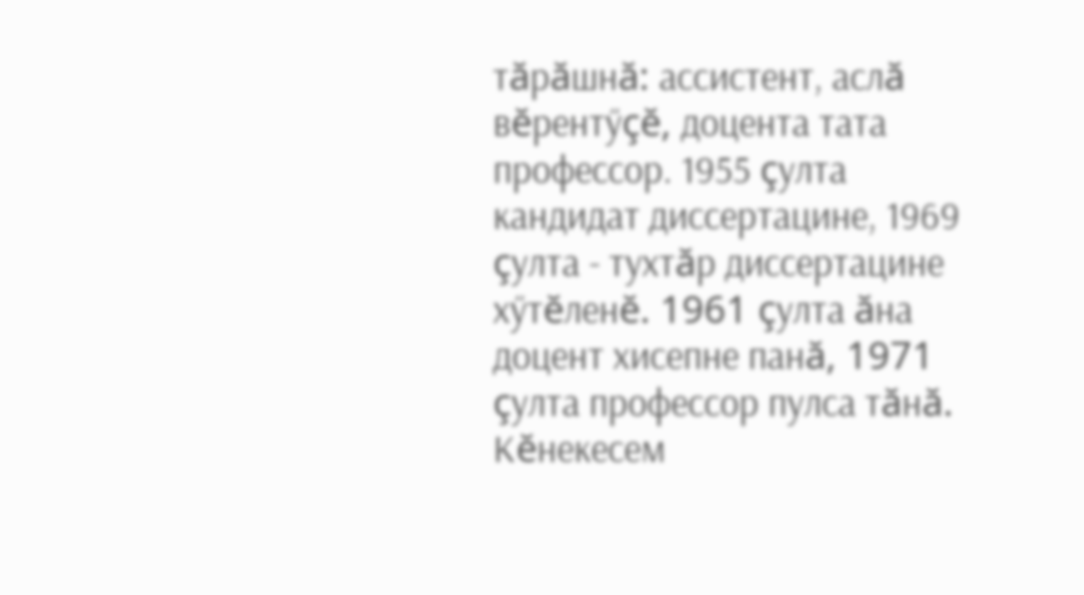тăрăшнă: ассистент, аслă вĕрентӳçĕ, доцента тата профессор. 1955 çулта кандидат диссертацине, 1969 çулта - тухтăр диссертацине хӳтĕленĕ. 1961 çулта ăна доцент хисепне панă, 1971 çулта профессор пулса тăнă.
Кĕнекесем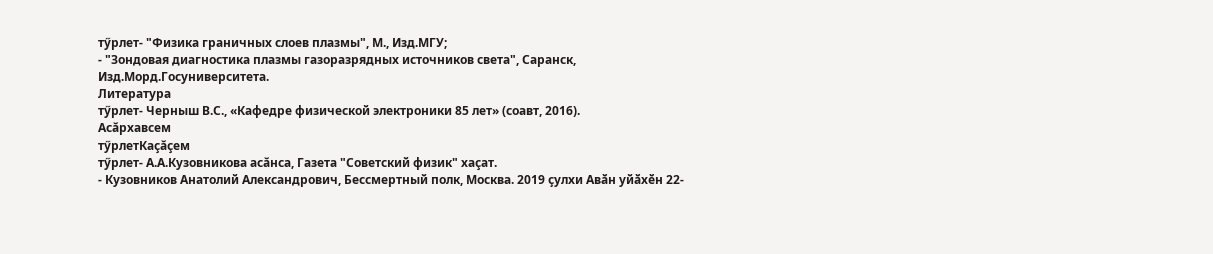тӳрлет- "Физика граничных слоев плазмы", М., Изд.МГУ;
- "Зондовая диагностика плазмы газоразрядных источников света", Саранск, Изд.Морд.Госуниверситета.
Литература
тӳрлет- Черныш В.С., «Кафедре физической электроники 85 лет» (соавт, 2016).
Асăрхавсем
тӳрлетКаçăçем
тӳрлет- А.А.Кузовникова асăнса, Газета "Советский физик" хаçат.
- Кузовников Анатолий Александрович, Бессмертный полк, Москва. 2019 ҫулхи Авӑн уйӑхӗн 22-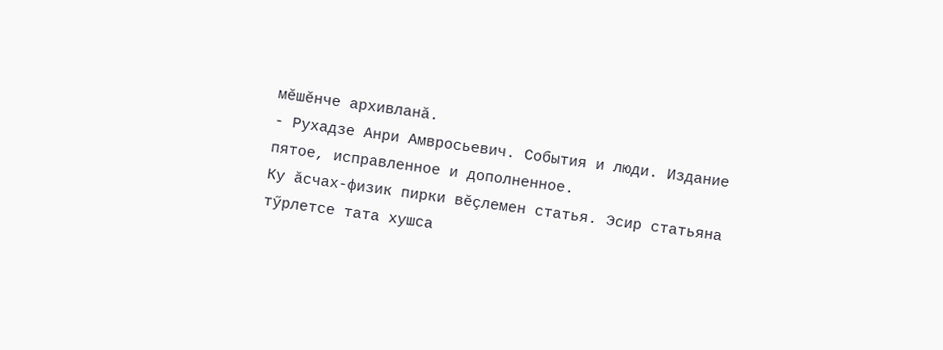мӗшӗнче архивланӑ.
- Рухадзе Анри Амвросьевич. События и люди. Издание пятое, исправленное и дополненное.
Ку ăсчах-физик пирки вĕçлемен статья. Эсир статьяна тӳрлетсе тата хушса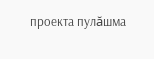проекта пулăшма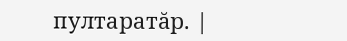пултаратăр. |